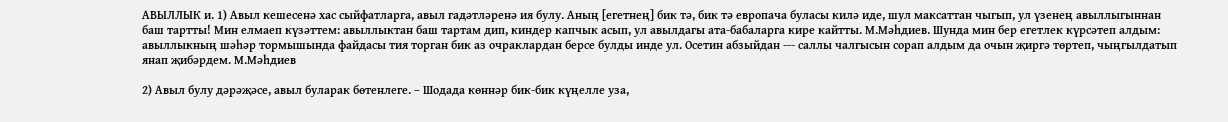АВЫЛЛЫК и. 1) Авыл кешесенә хас сыйфатларга, авыл гадәтләренә ия булу. Аның [егетнең] бик тә, бик тә европача буласы килә иде, шул максаттан чыгып, ул үзенең авыллыгыннан баш тартты! Мин елмаеп күзәттем: авыллыктан баш тартам дип, киндер капчык асып, ул авылдагы ата-бабаларга кире кайтты. М.Мәһдиев. Шунда мин бер егетлек күрсәтеп алдым: авыллыкның шәһәр тормышында файдасы тия торган бик аз очраклардан берсе булды инде ул. Осетин абзыйдан --- саллы чалгысын сорап алдым да очын җиргә төртеп, чыңгылдатып янап җибәрдем. М.Мәһдиев

2) Авыл булу дәрәҗәсе, авыл буларак бөтенлеге. – Шодада көннәр бик-бик күңелле уза,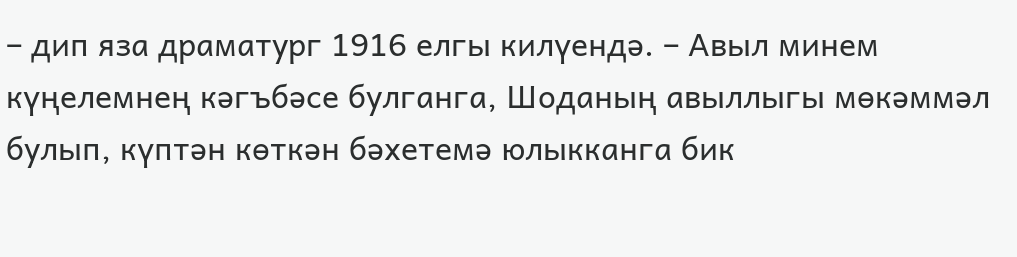– дип яза драматург 1916 елгы килүендә. – Авыл минем күңелемнең кәгъбәсе булганга, Шоданың авыллыгы мөкәммәл булып, күптән көткән бәхетемә юлыкканга бик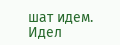шат идем. Идел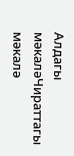Алдагы мәкаләЧираттагы мәкалә